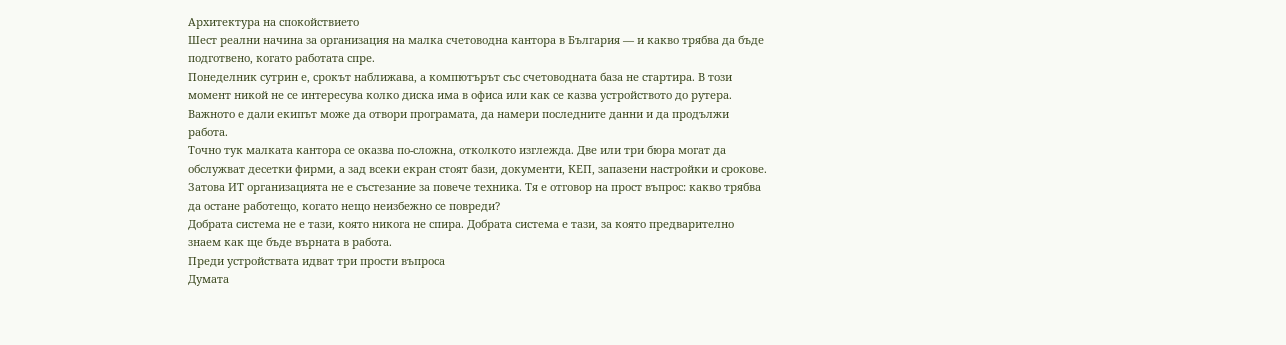Архитектура на спокойствието
Шест реални начина за организация на малка счетоводна кантора в България — и какво трябва да бъде подготвено, когато работата спре.
Понеделник сутрин е, срокът наближава, а компютърът със счетоводната база не стартира. В този момент никой не се интересува колко диска има в офиса или как се казва устройството до рутера. Важното е дали екипът може да отвори програмата, да намери последните данни и да продължи работа.
Точно тук малката кантора се оказва по-сложна, отколкото изглежда. Две или три бюра могат да обслужват десетки фирми, а зад всеки екран стоят бази, документи, КЕП, запазени настройки и срокове. Затова ИТ организацията не е състезание за повече техника. Тя е отговор на прост въпрос: какво трябва да остане работещо, когато нещо неизбежно се повреди?
Добрата система не е тази, която никога не спира. Добрата система е тази, за която предварително знаем как ще бъде върната в работа.
Преди устройствата идват три прости въпроса
Думата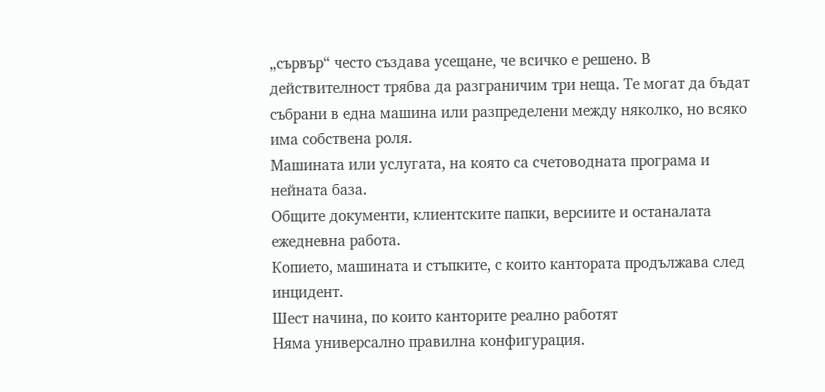„сървър“ често създава усещане, че всичко е решено. В действителност трябва да разграничим три неща. Те могат да бъдат събрани в една машина или разпределени между няколко, но всяко има собствена роля.
Машината или услугата, на която са счетоводната програма и нейната база.
Общите документи, клиентските папки, версиите и останалата ежедневна работа.
Копието, машината и стъпките, с които кантората продължава след инцидент.
Шест начина, по които канторите реално работят
Няма универсално правилна конфигурация.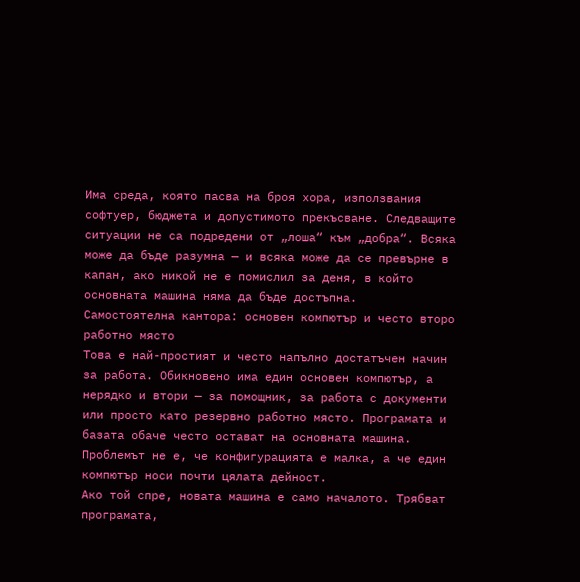Има среда, която пасва на броя хора, използвания софтуер, бюджета и допустимото прекъсване. Следващите ситуации не са подредени от „лоша“ към „добра“. Всяка може да бъде разумна — и всяка може да се превърне в капан, ако никой не е помислил за деня, в който основната машина няма да бъде достъпна.
Самостоятелна кантора: основен компютър и често второ работно място
Това е най-простият и често напълно достатъчен начин за работа. Обикновено има един основен компютър, а нерядко и втори — за помощник, за работа с документи или просто като резервно работно място. Програмата и базата обаче често остават на основната машина. Проблемът не е, че конфигурацията е малка, а че един компютър носи почти цялата дейност.
Ако той спре, новата машина е само началото. Трябват програмата,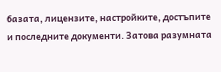базата, лицензите, настройките, достъпите и последните документи. Затова разумната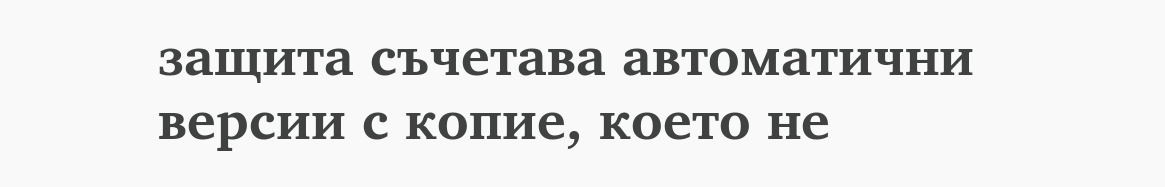защита съчетава автоматични версии с копие, което не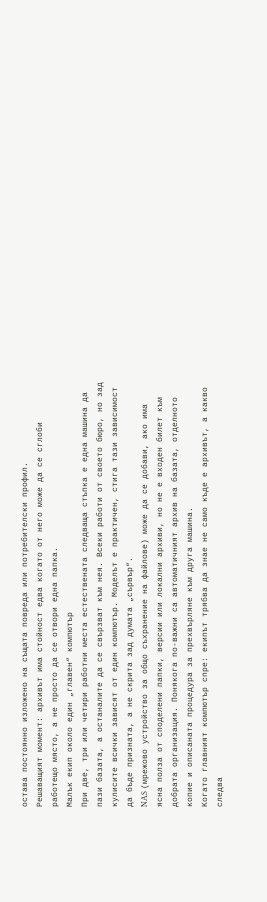остава постоянно изложено на същата повреда или потребителски профил.
Решаващият момент: архивът има стойност едва когато от него може да се сглоби работещо място, а не просто да се отвори една папка.
Малък екип около един „главен“ компютър
При две, три или четири работни места естествената следваща стъпка е една машина да пази базата, а останалите да се свързват към нея. Всеки работи от своето бюро, но зад кулисите всички зависят от един компютър. Моделът е практичен, стига тази зависимост да бъде призната, а не скрита зад думата „сървър“.
NAS (мрежово устройство за общо съхранение на файлове) може да се добави, ако има ясна полза от споделени папки, версии или локални архиви, но не е входен билет към добрата организация. Понякога по-важни са автоматичният архив на базата, отделното копие и описаната процедура за прехвърляне към друга машина.
Когато главният компютър спре: екипът трябва да знае не само къде е архивът, а какво следва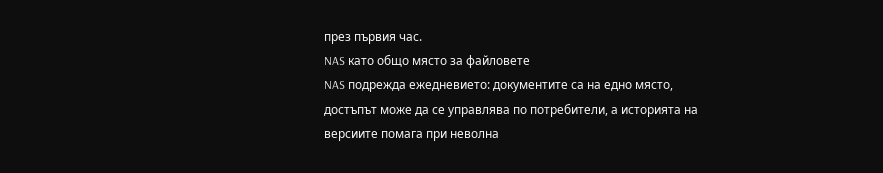през първия час.
NAS като общо място за файловете
NAS подрежда ежедневието: документите са на едно място, достъпът може да се управлява по потребители, а историята на версиите помага при неволна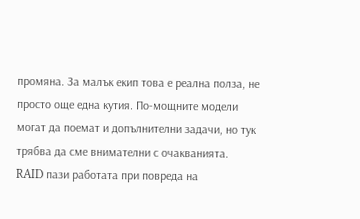промяна. За малък екип това е реална полза, не просто още една кутия. По-мощните модели могат да поемат и допълнителни задачи, но тук трябва да сме внимателни с очакванията.
RAID пази работата при повреда на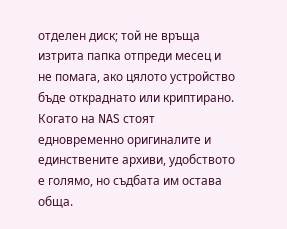отделен диск; той не връща изтрита папка отпреди месец и не помага, ако цялото устройство бъде откраднато или криптирано. Когато на NAS стоят едновременно оригиналите и единствените архиви, удобството е голямо, но съдбата им остава обща.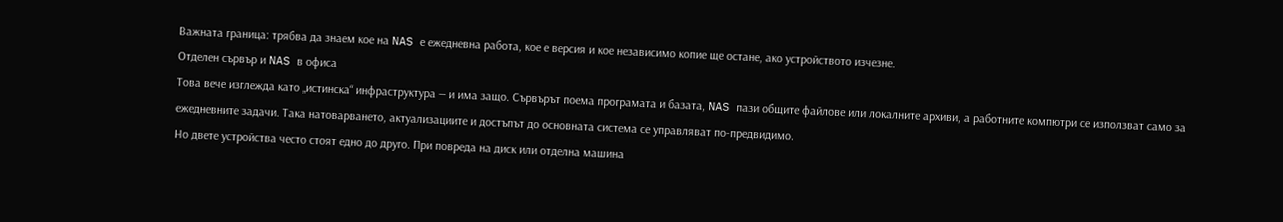Важната граница: трябва да знаем кое на NAS е ежедневна работа, кое е версия и кое независимо копие ще остане, ако устройството изчезне.
Отделен сървър и NAS в офиса
Това вече изглежда като „истинска“ инфраструктура — и има защо. Сървърът поема програмата и базата, NAS пази общите файлове или локалните архиви, а работните компютри се използват само за ежедневните задачи. Така натоварването, актуализациите и достъпът до основната система се управляват по-предвидимо.
Но двете устройства често стоят едно до друго. При повреда на диск или отделна машина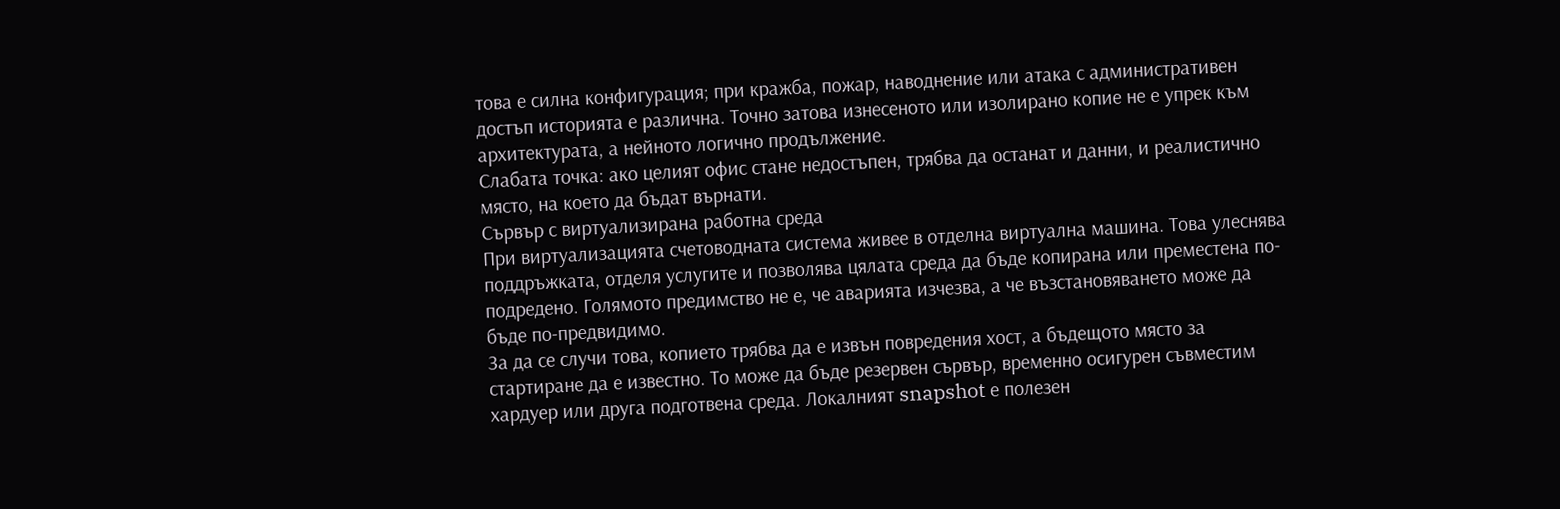това е силна конфигурация; при кражба, пожар, наводнение или атака с административен достъп историята е различна. Точно затова изнесеното или изолирано копие не е упрек към архитектурата, а нейното логично продължение.
Слабата точка: ако целият офис стане недостъпен, трябва да останат и данни, и реалистично място, на което да бъдат върнати.
Сървър с виртуализирана работна среда
При виртуализацията счетоводната система живее в отделна виртуална машина. Това улеснява поддръжката, отделя услугите и позволява цялата среда да бъде копирана или преместена по-подредено. Голямото предимство не е, че аварията изчезва, а че възстановяването може да бъде по-предвидимо.
За да се случи това, копието трябва да е извън повредения хост, а бъдещото място за стартиране да е известно. То може да бъде резервен сървър, временно осигурен съвместим хардуер или друга подготвена среда. Локалният snapshot е полезен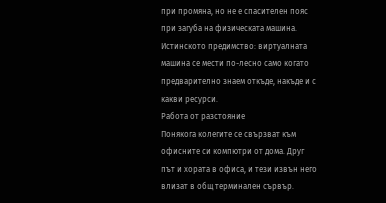при промяна, но не е спасителен пояс при загуба на физическата машина.
Истинското предимство: виртуалната машина се мести по-лесно само когато предварително знаем откъде, накъде и с какви ресурси.
Работа от разстояние
Понякога колегите се свързват към офисните си компютри от дома. Друг път и хората в офиса, и тези извън него влизат в общ терминален сървър.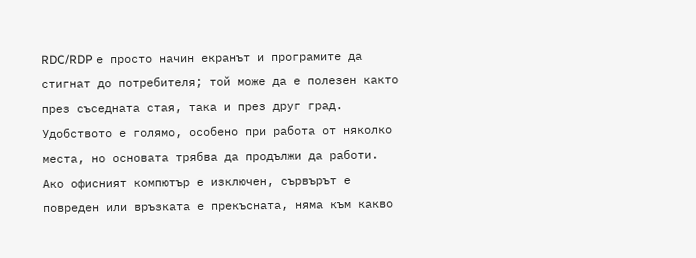RDC/RDP е просто начин екранът и програмите да стигнат до потребителя; той може да е полезен както през съседната стая, така и през друг град.
Удобството е голямо, особено при работа от няколко места, но основата трябва да продължи да работи. Ако офисният компютър е изключен, сървърът е повреден или връзката е прекъсната, няма към какво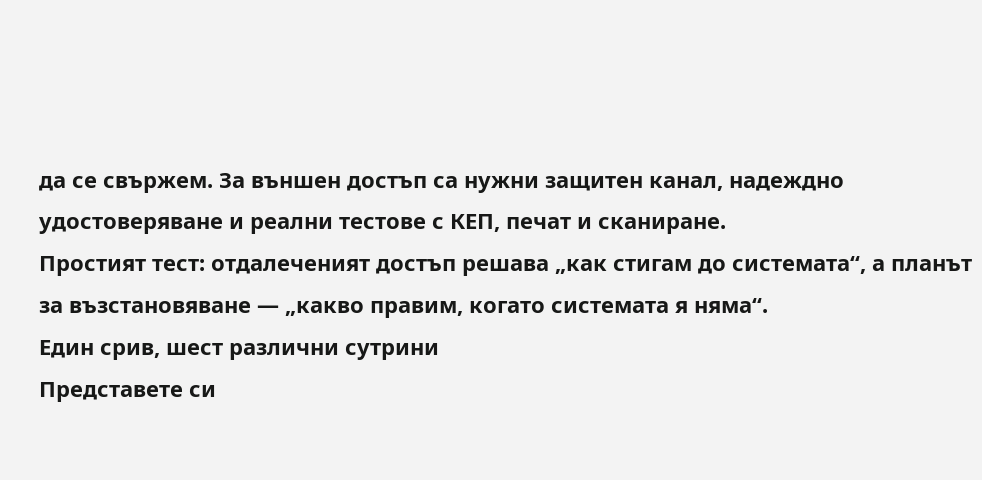да се свържем. За външен достъп са нужни защитен канал, надеждно удостоверяване и реални тестове с КЕП, печат и сканиране.
Простият тест: отдалеченият достъп решава „как стигам до системата“, а планът за възстановяване — „какво правим, когато системата я няма“.
Един срив, шест различни сутрини
Представете си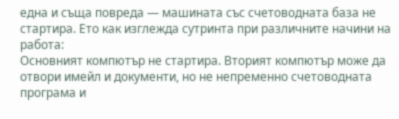една и съща повреда — машината със счетоводната база не стартира. Ето как изглежда сутринта при различните начини на работа:
Основният компютър не стартира. Вторият компютър може да отвори имейл и документи, но не непременно счетоводната програма и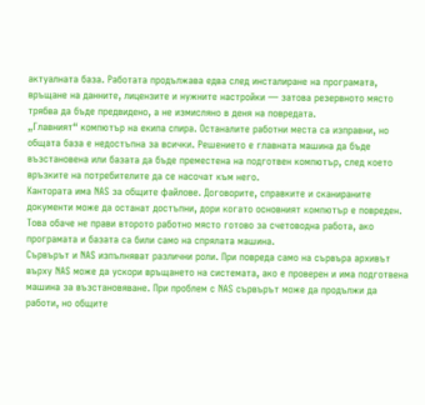актуалната база. Работата продължава едва след инсталиране на програмата, връщане на данните, лицензите и нужните настройки — затова резервното място трябва да бъде предвидено, а не измисляно в деня на повредата.
„Главният“ компютър на екипа спира. Останалите работни места са изправни, но общата база е недостъпна за всички. Решението е главната машина да бъде възстановена или базата да бъде преместена на подготвен компютър, след което връзките на потребителите да се насочат към него.
Кантората има NAS за общите файлове. Договорите, справките и сканираните документи може да останат достъпни, дори когато основният компютър е повреден. Това обаче не прави второто работно място готово за счетоводна работа, ако програмата и базата са били само на спрялата машина.
Сървърът и NAS изпълняват различни роли. При повреда само на сървъра архивът върху NAS може да ускори връщането на системата, ако е проверен и има подготвена машина за възстановяване. При проблем с NAS сървърът може да продължи да работи, но общите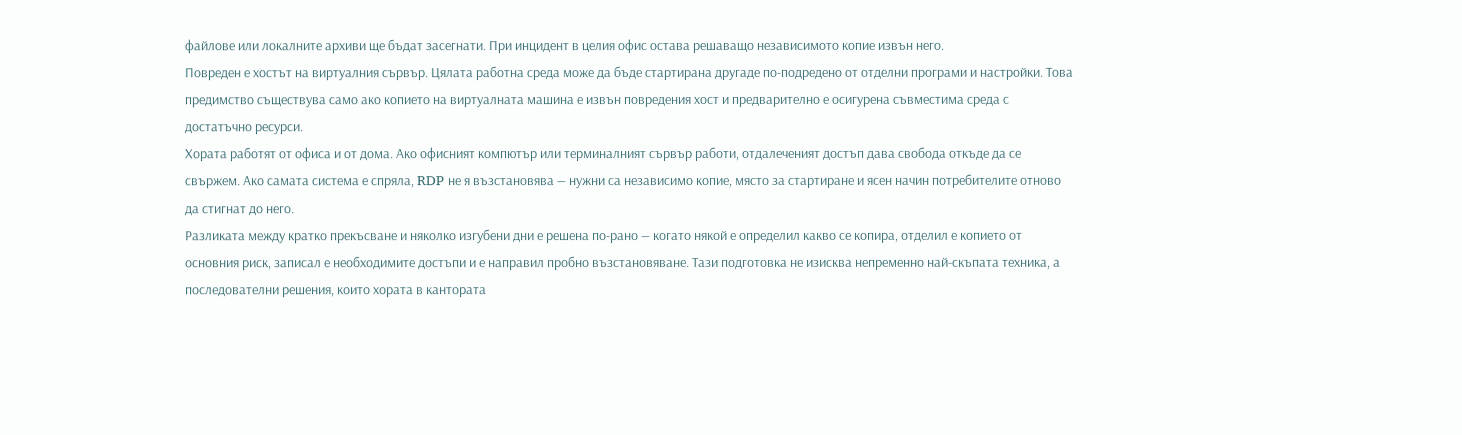файлове или локалните архиви ще бъдат засегнати. При инцидент в целия офис остава решаващо независимото копие извън него.
Повреден е хостът на виртуалния сървър. Цялата работна среда може да бъде стартирана другаде по-подредено от отделни програми и настройки. Това предимство съществува само ако копието на виртуалната машина е извън повредения хост и предварително е осигурена съвместима среда с достатъчно ресурси.
Хората работят от офиса и от дома. Ако офисният компютър или терминалният сървър работи, отдалеченият достъп дава свобода откъде да се свържем. Ако самата система е спряла, RDP не я възстановява — нужни са независимо копие, място за стартиране и ясен начин потребителите отново да стигнат до него.
Разликата между кратко прекъсване и няколко изгубени дни е решена по-рано — когато някой е определил какво се копира, отделил е копието от основния риск, записал е необходимите достъпи и е направил пробно възстановяване. Тази подготовка не изисква непременно най-скъпата техника, а последователни решения, които хората в кантората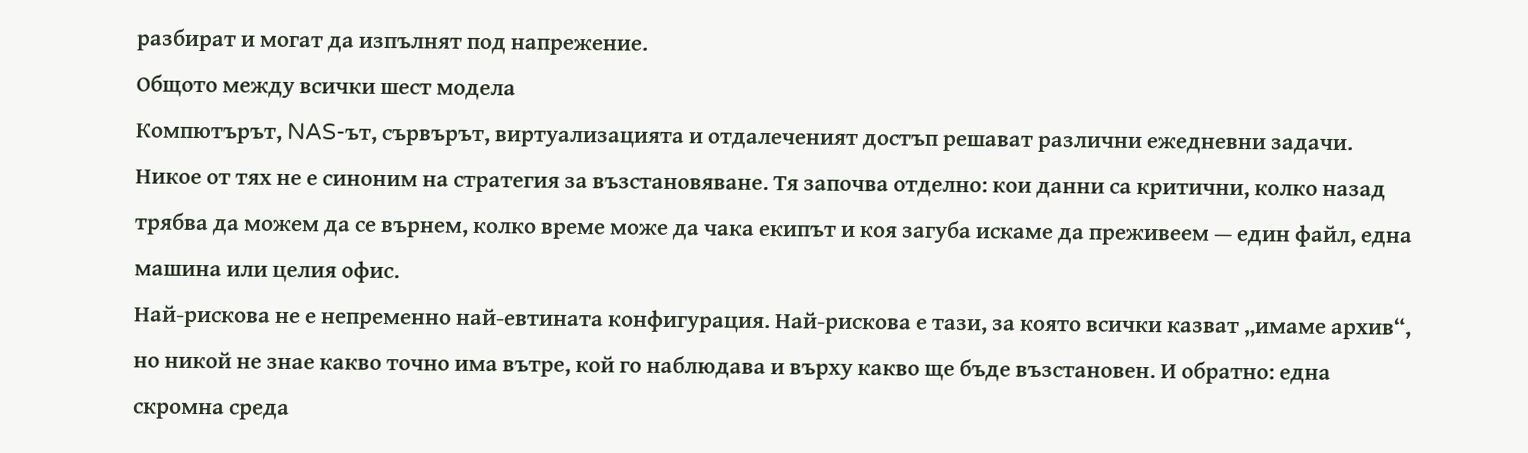разбират и могат да изпълнят под напрежение.
Общото между всички шест модела
Компютърът, NAS-ът, сървърът, виртуализацията и отдалеченият достъп решават различни ежедневни задачи. Никое от тях не е синоним на стратегия за възстановяване. Тя започва отделно: кои данни са критични, колко назад трябва да можем да се върнем, колко време може да чака екипът и коя загуба искаме да преживеем — един файл, една машина или целия офис.
Най-рискова не е непременно най-евтината конфигурация. Най-рискова е тази, за която всички казват „имаме архив“, но никой не знае какво точно има вътре, кой го наблюдава и върху какво ще бъде възстановен. И обратно: една скромна среда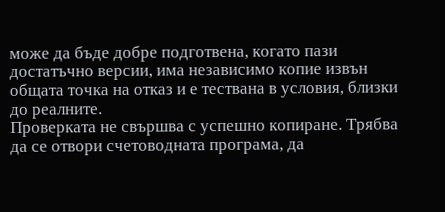може да бъде добре подготвена, когато пази достатъчно версии, има независимо копие извън общата точка на отказ и е тествана в условия, близки до реалните.
Проверката не свършва с успешно копиране. Трябва да се отвори счетоводната програма, да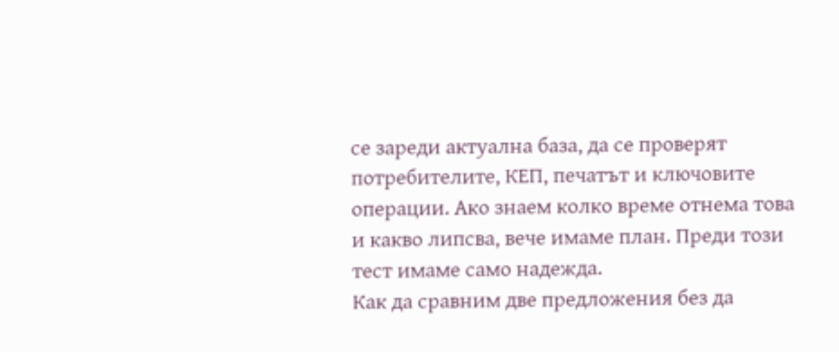се зареди актуална база, да се проверят потребителите, КЕП, печатът и ключовите операции. Ако знаем колко време отнема това и какво липсва, вече имаме план. Преди този тест имаме само надежда.
Как да сравним две предложения без да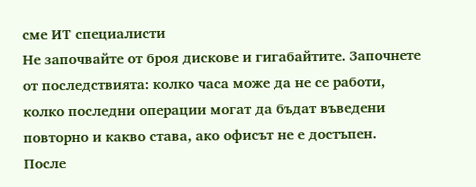сме ИТ специалисти
Не започвайте от броя дискове и гигабайтите. Започнете от последствията: колко часа може да не се работи, колко последни операции могат да бъдат въведени повторно и какво става, ако офисът не е достъпен. После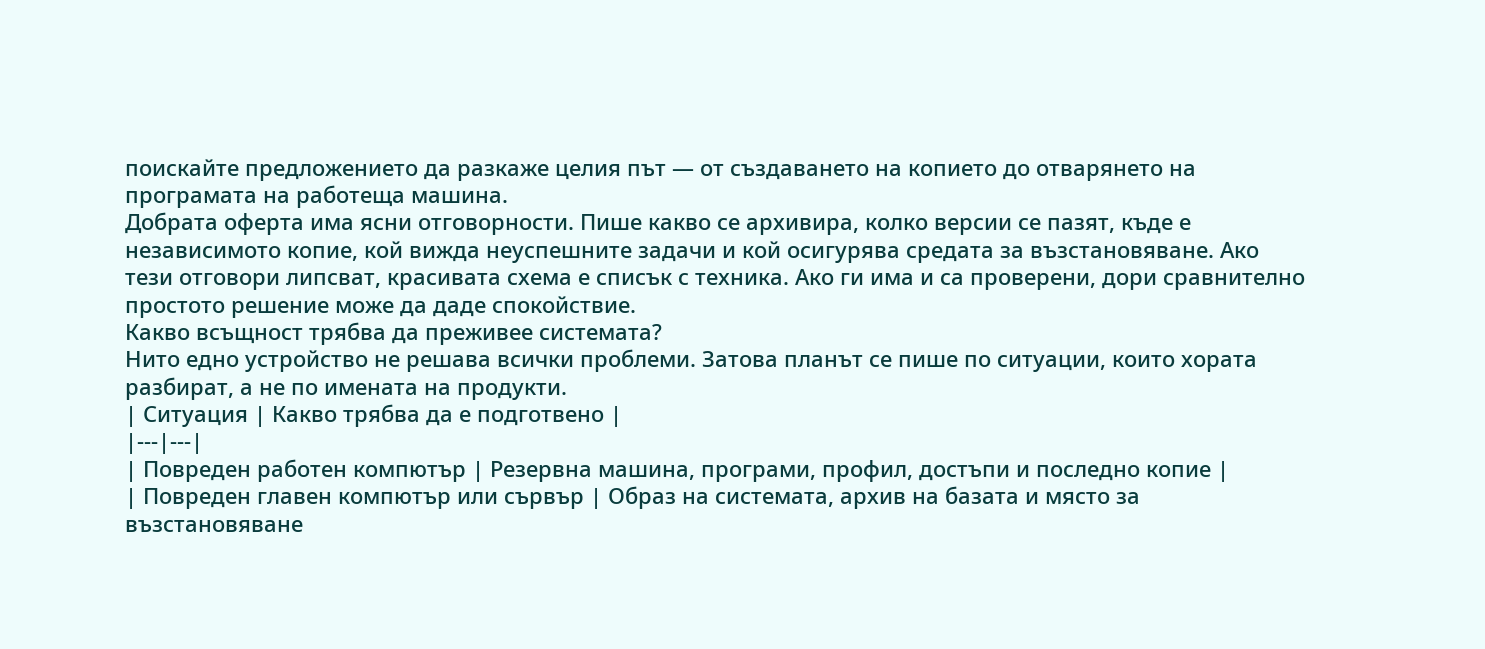поискайте предложението да разкаже целия път — от създаването на копието до отварянето на програмата на работеща машина.
Добрата оферта има ясни отговорности. Пише какво се архивира, колко версии се пазят, къде е независимото копие, кой вижда неуспешните задачи и кой осигурява средата за възстановяване. Ако тези отговори липсват, красивата схема е списък с техника. Ако ги има и са проверени, дори сравнително простото решение може да даде спокойствие.
Какво всъщност трябва да преживее системата?
Нито едно устройство не решава всички проблеми. Затова планът се пише по ситуации, които хората разбират, а не по имената на продукти.
| Ситуация | Какво трябва да е подготвено |
|---|---|
| Повреден работен компютър | Резервна машина, програми, профил, достъпи и последно копие |
| Повреден главен компютър или сървър | Образ на системата, архив на базата и място за възстановяване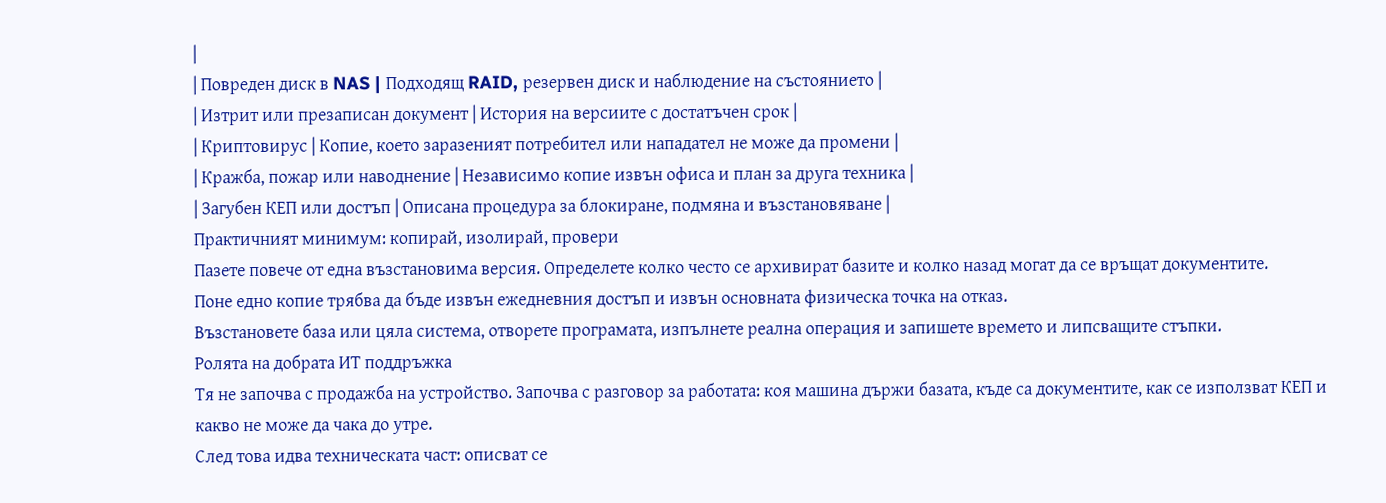|
| Повреден диск в NAS | Подходящ RAID, резервен диск и наблюдение на състоянието |
| Изтрит или презаписан документ | История на версиите с достатъчен срок |
| Криптовирус | Копие, което заразеният потребител или нападател не може да промени |
| Кражба, пожар или наводнение | Независимо копие извън офиса и план за друга техника |
| Загубен КЕП или достъп | Описана процедура за блокиране, подмяна и възстановяване |
Практичният минимум: копирай, изолирай, провери
Пазете повече от една възстановима версия. Определете колко често се архивират базите и колко назад могат да се връщат документите.
Поне едно копие трябва да бъде извън ежедневния достъп и извън основната физическа точка на отказ.
Възстановете база или цяла система, отворете програмата, изпълнете реална операция и запишете времето и липсващите стъпки.
Ролята на добрата ИТ поддръжка
Тя не започва с продажба на устройство. Започва с разговор за работата: коя машина държи базата, къде са документите, как се използват КЕП и какво не може да чака до утре.
След това идва техническата част: описват се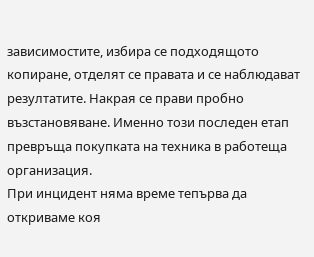зависимостите, избира се подходящото копиране, отделят се правата и се наблюдават резултатите. Накрая се прави пробно възстановяване. Именно този последен етап превръща покупката на техника в работеща организация.
При инцидент няма време тепърва да откриваме коя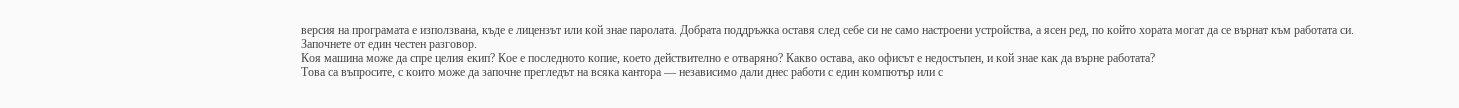версия на програмата е използвана, къде е лицензът или кой знае паролата. Добрата поддръжка оставя след себе си не само настроени устройства, а ясен ред, по който хората могат да се върнат към работата си.
Започнете от един честен разговор.
Коя машина може да спре целия екип? Кое е последното копие, което действително е отваряно? Какво остава, ако офисът е недостъпен, и кой знае как да върне работата?
Това са въпросите, с които може да започне прегледът на всяка кантора — независимо дали днес работи с един компютър или с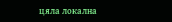цяла локална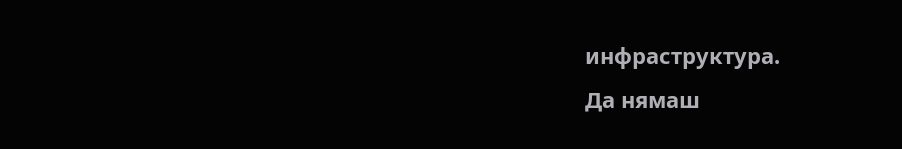инфраструктура.
Да нямаш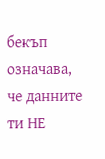бекъп означава, че данните ти НЕ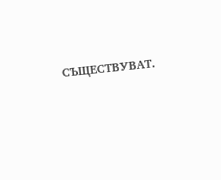СЪЩЕСТВУВАТ.